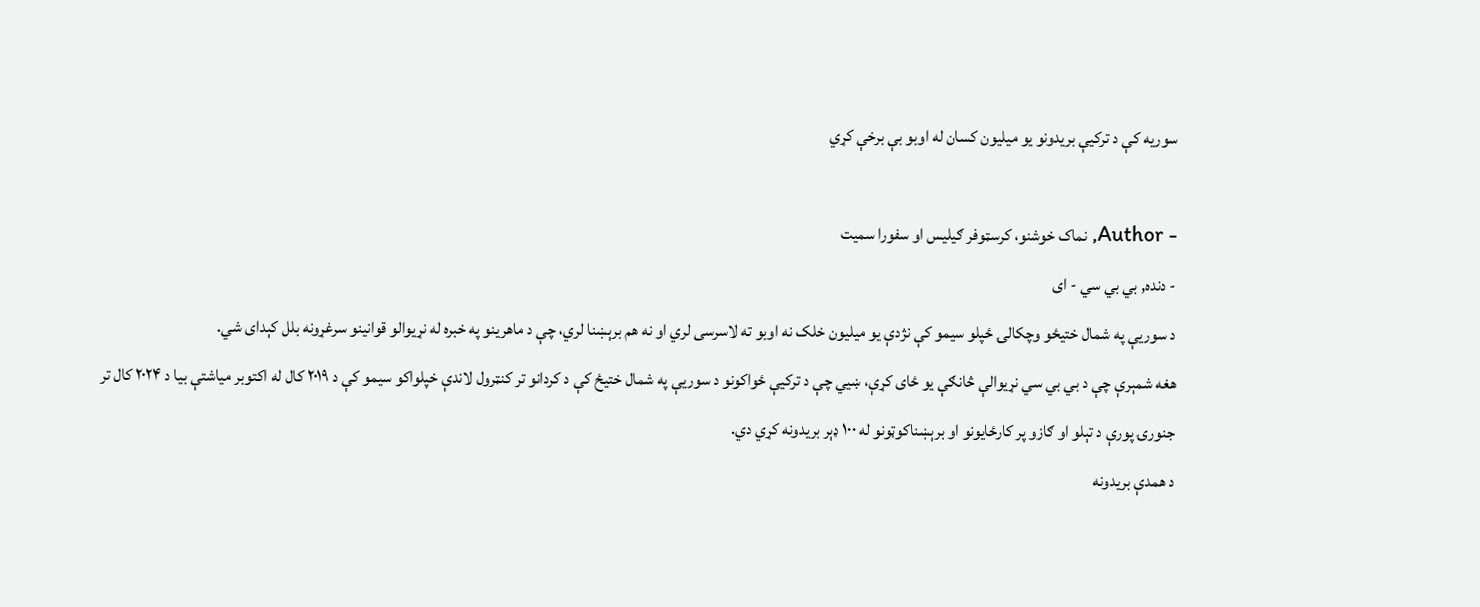سوریه کې د ترکيې بریدونو یو میلیون کسان له اوبو بې برخې کړي

- Author, نماک خوشنو، کرسټوفر ګیلیس او سفورا سمیت
- دنده, بي بي سي - ای
د سوریې په شمال ختیځو وچکالۍ ځپلو سیمو کې نژدې یو میلیون خلک نه اوبو ته لاسرسی لري او نه هم برېښنا لري، چې د ماهرینو په خبره له نړیوالو قوانینو سرغړونه بلل کېدای شي.
هغه شمېرې چې د بي بي سي نړیوالې څانګې یو ځای کړې، ښيي چې د ترکیې ځواکونو د سوریې په شمال ختیځ کې د کردانو تر کنټرول لاندې خپلواکو سیمو کې د ۲۰۱۹ کال له اکتوبر میاشتې بیا د ۲۰۲۴ کال تر جنورۍ پورې د تېلو او ګازو پر کارځایونو او برېښناکوټونو له ۱۰۰ ډېر بریدونه کړي دي.
د همدې بریدونه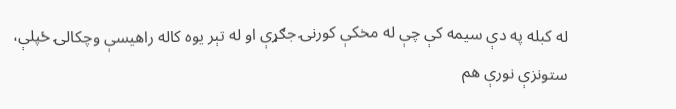له کبله په دې سیمه کې چې له مخکې کورنۍ جګړې او له تېر یوه کاله راهیسې وچکالۍ ځپلې، ستونزې نورې هم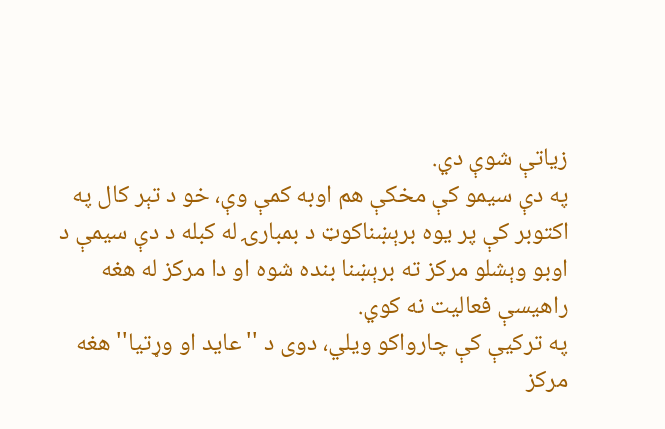زیاتې شوې دي.
په دې سیمو کې مخکې هم اوبه کمې وې، خو د تېر کال په اکتوبر کې پر یوه برېښناکوټ د بمبارۍ له کبله د دې سیمې د اوبو وېشلو مرکز ته برېښنا بنده شوه او دا مرکز له هغه راهیسې فعالیت نه کوي.
په ترکیې کې چارواکو ویلي، دوی د ''عاید او وړتیا'' هغه مرکز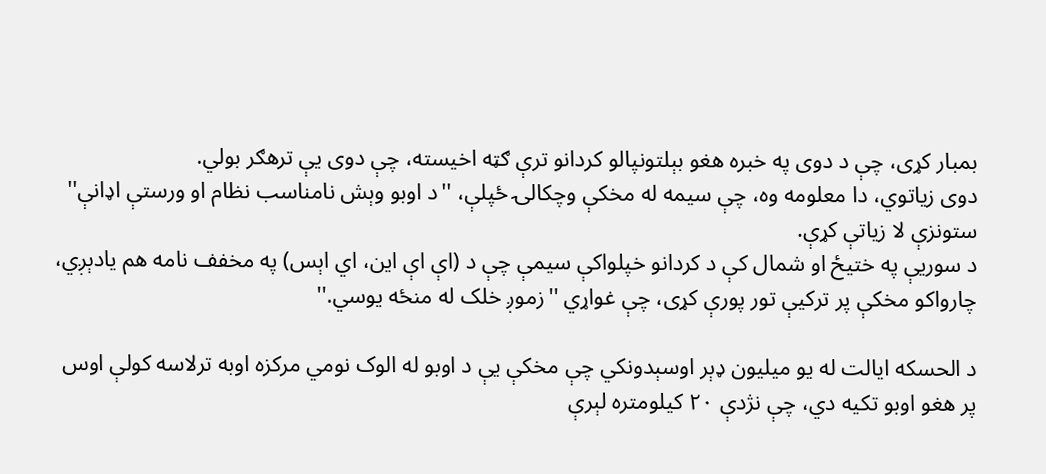بمبار کړی، چې د دوی په خبره هغو بېلتونپالو کردانو ترې ګټه اخیسته، چې دوی یې ترهګر بولي.
دوی زیاتوي، دا معلومه وه، چې سیمه له مخکې وچکالۍ ځپلې، ''د اوبو وېش نامناسب نظام او ورستې اډانې'' ستونزې لا زیاتې کړې.
د سوریې په ختیځ او شمال کې د کردانو خپلواکې سیمې چې د (اې اې این، اي اېس) په مخفف نامه هم یادېږي، چارواکو مخکې پر ترکیې تور پورې کړی، چې غواړي ''زموږ خلک له منځه یوسي.''

د الحسکه ایالت له یو میلیون ډېر اوسېدونکي چې مخکې یې د اوبو له الوک نومي مرکزه اوبه ترلاسه کولې اوس پر هغو اوبو تکیه دي، چې نژدې ۲۰ کیلومتره لېرې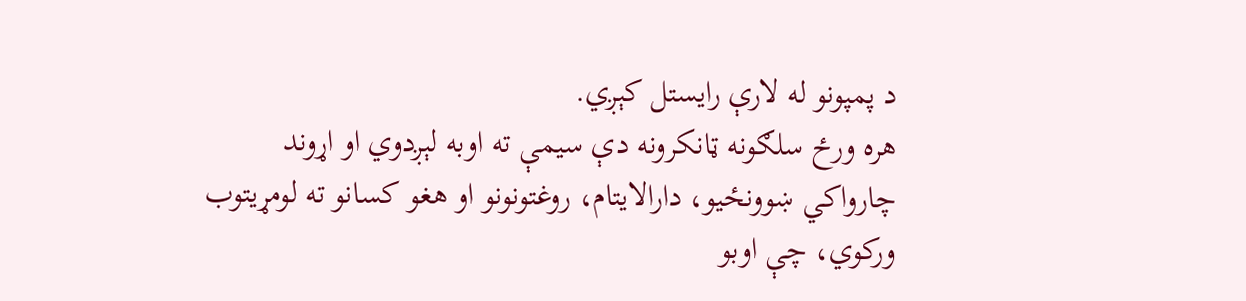د پمپونو له لارې رایستل کېږي.
هره ورځ سلګونه ټانکرونه دې سیمې ته اوبه لېږدوي او اړوند چارواکي ښوونځیو، دارالایتام، روغتونونو او هغو کسانو ته لومړیتوب ورکوي، چې اوبو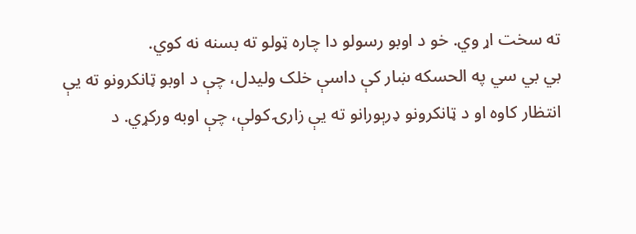ته سخت اړ وي. خو د اوبو رسولو دا چاره ټولو ته بسنه نه کوي.
بي بي سي په الحسکه ښار کې داسې خلک ولیدل، چې د اوبو ټانکرونو ته یې انتظار کاوه او د ټانکرونو ډرېورانو ته یې زارۍ کولې، چې اوبه ورکړي. د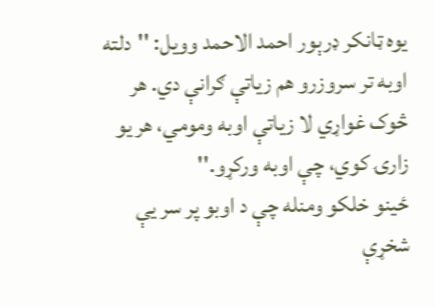یوه ټانکر ډرېور احمد الاحمد وویل: ''دلته اوبه تر سروزرو هم زیاتې ګرانې دي. هر څوک غواړي لا زیاتې اوبه ومومي، هر یو زارۍ کوي، چې اوبه ورکړو.''
ځینو خلکو ومنله چې د اوبو پر سر یې شخړې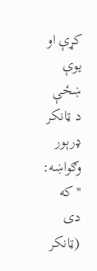کړې او یوې ښځې د ټانکر ډرېور وګواښه: ''که دی (ټانکر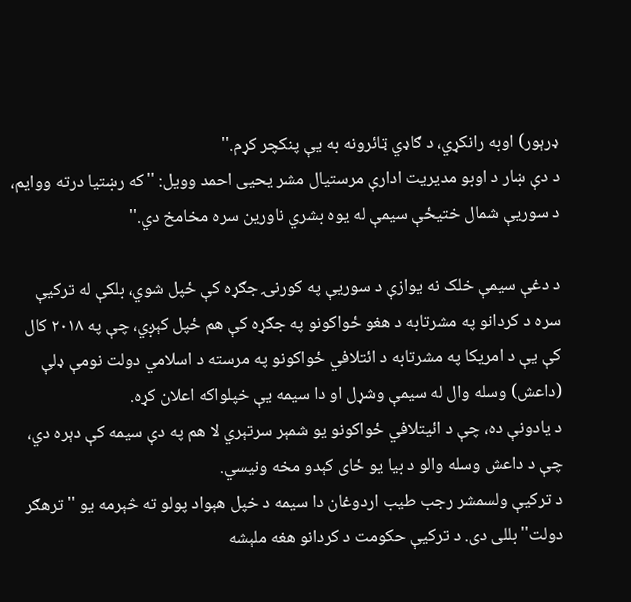ډرېور) اوبه رانکړي، د ګاډي ټائرونه به یې پنکچر کړم.''
د دې ښار د اوبو مدیریت ادارې مرستیال مشر یحیی احمد وویل: ''که رښتیا درته ووایم، د سوریې شمال ختیځې سیمې له یوه بشري ناورین سره مخامخ دي.''

د دغې سیمې خلک نه یوازې د سوریې په کورنۍ جګړه کې ځپل شوي، بلکې له ترکیې سره د کردانو په مشرتابه د هغو ځواکونو په جګړه کې هم ځپل کېږي، چې په ۲۰۱۸ کال کې یې د امریکا په مشرتابه د ائتلافي ځواکونو په مرسته د اسلامي دولت نومې ډلې (داعش) وسله وال له سیمې وشړل او دا سیمه یې خپلواکه اعلان کړه.
د یادونې ده، چې د ائیتلافي ځواکونو یو شمېر سرتېري لا هم په دې سیمه کې دېره دي، چې د داعش وسله والو د بیا یو ځای کېدو مخه ونیسي.
د ترکیې ولسمشر رجب طیب اردوغان دا سیمه د خپل هېواد پولو ته څېرمه یو ''ترهګر دولت'' بللی دی. د ترکیې حکومت د کردانو هغه ملېشه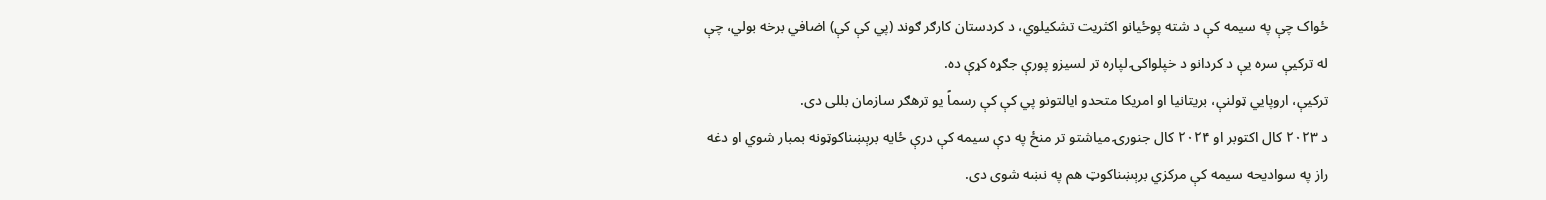ځواک چې په سیمه کې د شته پوځیانو اکثریت تشکیلوي، د کردستان کارګر ګوند (پي کې کې) اضافي برخه بولي، چې له ترکیې سره یې د کردانو د خپلواکۍ لپاره تر لسیزو پورې جګړه کړې ده.
ترکیې، اروپايي ټولنې، بریتانیا او امریکا متحدو ایالتونو پي کې کې رسماً یو ترهګر سازمان بللی دی.
د ۲۰۲۳ کال اکتوبر او ۲۰۲۴ کال جنورۍ میاشتو تر منځ په دې سیمه کې درې ځایه برېښناکوټونه بمبار شوي او دغه راز په سوادیحه سیمه کې مرکزي برېښناکوټ هم په نښه شوی دی.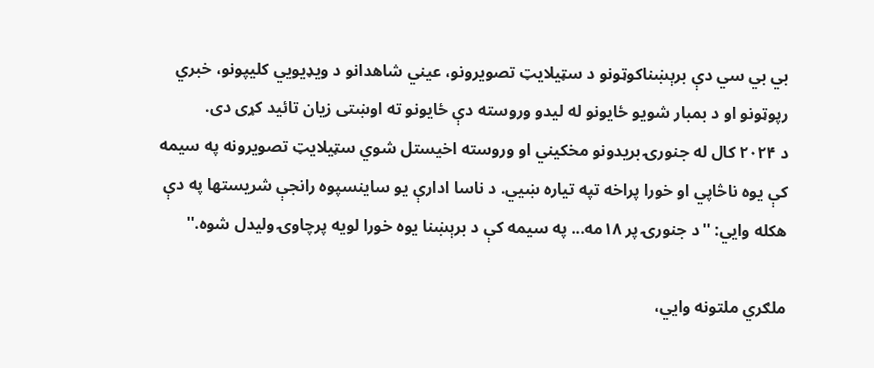بي بي سي دې برېښناکوټونو د سټیلایټ تصویرونو، عیني شاهدانو د ویډیويي کلیپونو، خبري رپوټونو او د بمبار شویو ځایونو له لیدو وروسته دې ځایونو ته اوښتی زیان تائید کړی دی.
د ۲۰۲۴ کال له جنورۍ بریدونو مخکیني او وروسته اخیستل شوي سټیلایټ تصویرونه په سیمه کې یوه ناڅاپي او خورا پراخه تپه تیاره ښيي. د ناسا ادارې یو ساینسپوه رانجې شریستها په دې هکله وايي: ''د جنورۍ پر ۱۸مه... په سیمه کې د برېښنا یوه خورا لویه پرچاوۍ ولیدل شوه.''

ملګري ملتونه وايي،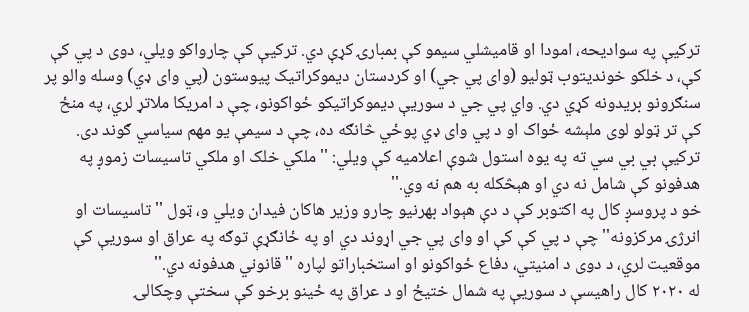ترکیې په سوادیحه، امودا او قامیشلي سیمو کې بمبارۍ کړې دي. ترکیې کې چارواکو ویلي، دوی د پي کې کې، د خلکو خوندیتوب ټولیو (وای پي جي) او کردستان دیموکراتیک پیوستون (پي وای ډي) وسله والو پر سنګرونو بریدونه کړي دي. واي پي جي د سوریې دیموکراتیکو ځواکونو، چې د امریکا ملاتړ لري، په منځ کې تر ټولو لوی ملېشه ځواک او د پي وای ډي پوځي څانګه ده، چې د سیمې یو مهم سیاسي ګوند دی.
ترکیې بي بي سي ته په یوه استول شوې اعلامیه کې ویلي: ''ملکي خلک او ملکي تاسیسات زموږ په هدفونو کې شامل نه دي او هېڅکله به هم نه وي.''
خو د پروسږ کال په اکتوبر کې د دې هېواد بهرنیو چارو وزیر هاکان فیدان ویلي و، ټول ''تاسیسات او انرژۍ مرکزونه'' چې د پي کې کې او وای پي جي اړوند دي او په ځانګړې توګه په عراق او سوریې کې موقعیت لري، د دوی د امنیتي، دفاع ځواکونو او استخباراتو لپاره ''قانوني هدفونه دي.''
له ۲۰۲۰ کال راهیسې د سوریې په شمال ختیځ او د عراق په ځینو برخو کې سختې وچکالۍ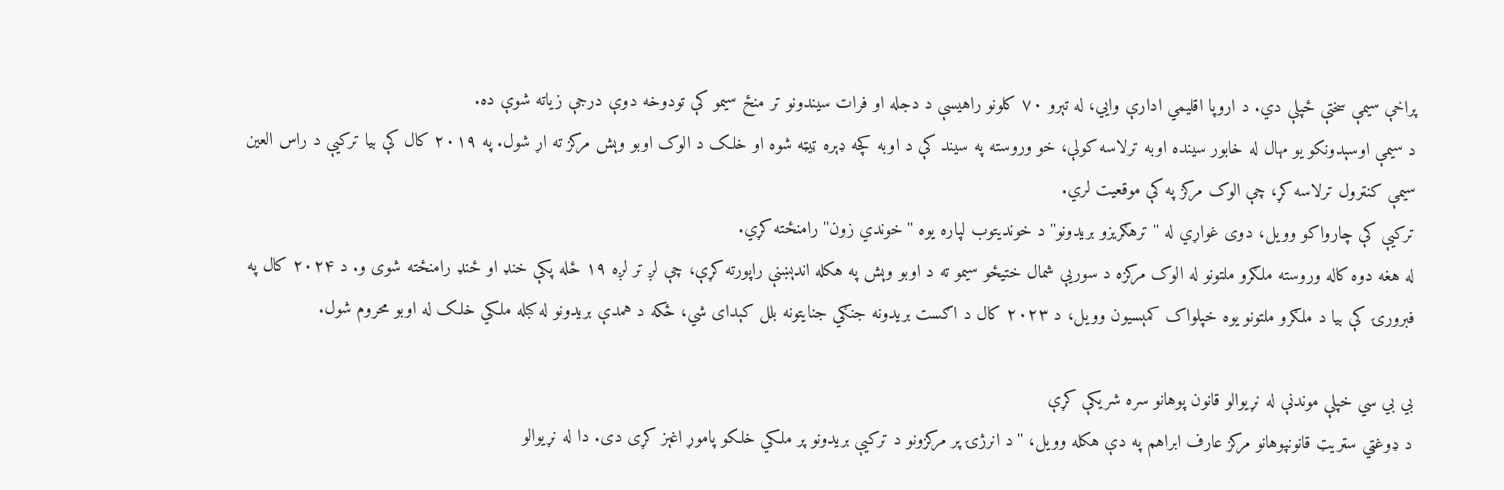پراخې سیمې سختې ځپلې دي. د اروپا اقلیمي ادارې وايي، له تېرو ۷۰ کلونو راهیسې د دجله او فرات سیندونو تر منځ سیمو کې تودوخه دوې درجې زیاته شوې ده.
د سیمې اوسېدونکو یو مهال له خابور سینده اوبه ترلاسه کولې، خو وروسته په سیند کې د اوبه کچه ډېره ټیټه شوه او خلک د الوک اوبو وېش مرکز ته اړ شول. په ۲۰۱۹ کال کې بیا ترکیې د راس العین سیمې کنټرول ترلاسه کړ، چې الوک مرکز په کې موقعیت لري.
ترکیې کې چارواکو وویل، دوی غواړي له ''ترهګریزو بریدونو'' د خوندیتوب لپاره یوه ''خوندي زون'' رامنځته کړي.
له هغه دوه کاله وروسته ملګرو ملتونو له الوک مرکزه د سوریې شمال ختیځو سیمو ته د اوبو وېش په هکله اندېښنې راپورته کړې، چې لږ تر لږه ۱۹ ځله پکې خنډ او ځنډ رامنځته شوی و. د ۲۰۲۴ کال په فبرورۍ کې بیا د ملګرو ملتونو یوه خپلواک کمېسیون وویل، د ۲۰۲۳ کال د اګست بریدونه جنګي جنایتونه بلل کېدای شي، ځکه د همدې بریدونو له کبله ملکي خلک له اوبو محروم شول.

بي بي سي خپلې موندنې له نړیوالو قانون پوهانو سره شریکې کړې
د ډوغټي سټریټ قانونپوهانو مرکز عارف ابراهم په دې هکله وویل، ''د انرژۍ پر مرکزونو د ترکیې بریدونو پر ملکي خلکو پاموړ اغېز کړی دی. دا له نړیوالو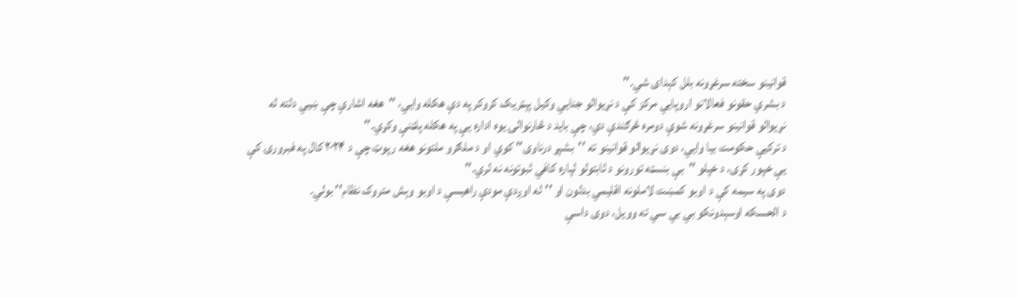قوانینو سخته سرغړونه بلل کېدای شي.''
د بشري حقونو فعالانو اروپايي مرکز کې د نړیوالو جنايي وکیل پېټریک کروکر په دې هکله وايي، ''هغه اشارې چې ښيي دلته له نړیوالو قوانینو سرغړونه شوې دومره څرګندې دي، چې باید د څارنوالۍ یوه اداره یې په هکله پلټنې وکړي.''
د ترکیې حکومت بیا وايي، دوی نړیوالو قوانینو ته ''بشپړ درناوی'' کوي او د ملګرو ملتونو هغه رپوټ چې د ۲۰۲۴ کال په فبرورۍ کې یې خپور کړی، د خپلو ''بې بنسټه تورونو د ثابتولو لپاره کافي ثبوتونه نه لري.''
دوی په سیمه کې د اوبو کمښت لاملونه اقلیمي بدلون او ''له اوږدې مودې راهیسې د اوبو وېش متروک نظام'' بولي.
د الحسکه اوسېدونکو بي بي سي ته وویل، دوی داسې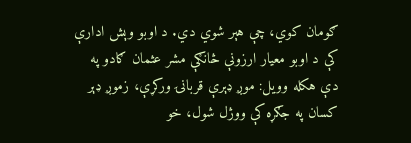ګومان کوي، چې هېر شوي دي. د اوبو وېش ادارې کې د اوبو معیار ارزونې څانګې مشر عثمان ګادو په دې هکله وویل: موږ ډېرې قربانۍ ورکړې، زموږ ډېر کسان په جګړه کې ووژل شول، خو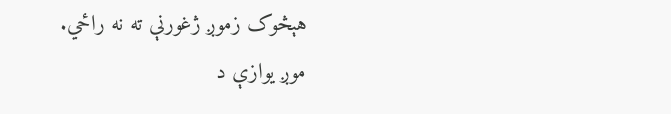هېڅوک زموږ ژغورنې ته نه راځي. موږ یوازې د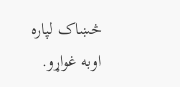څښاک لپاره اوبه غواړو.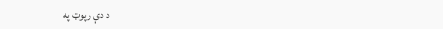د دې رپوټ په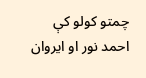چمتو کولو کې احمد نور او ایروان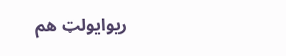ریوایولټ هم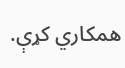همکاري کړې.